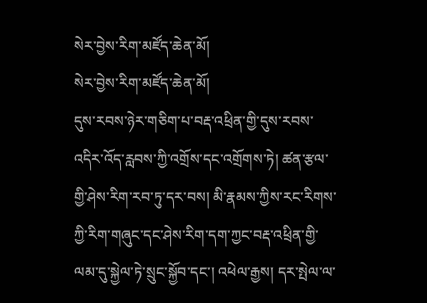སེར་བྱེས་རིག་མཛོད་ཆེན་མོ།
སེར་བྱེས་རིག་མཛོད་ཆེན་མོ།
དུས་རབས་ཉེར་གཅིག་པ་བརྡ་འཕྲིན་གྱི་དུས་རབས་འདིར་འོད་རླབས་ཀྱི་འགྲོས་དང་འགྲོགས་ཏེ། ཚན་རྩལ་གྱི་ཤེས་རིག་རབ་ཏུ་དར་བས། མི་རྣམས་ཀྱིས་རང་རིགས་ཀྱི་རིག་གཞུང་དང་ཤེས་རིག་དག་ཀྱང་བརྡ་འཕྲིན་གྱི་ལམ་དུ་སྐྱེལ་ཏེ་སྲུང་སྐྱོབ་དང་། འཕེལ་རྒྱས། དར་སྤེལ་ལ་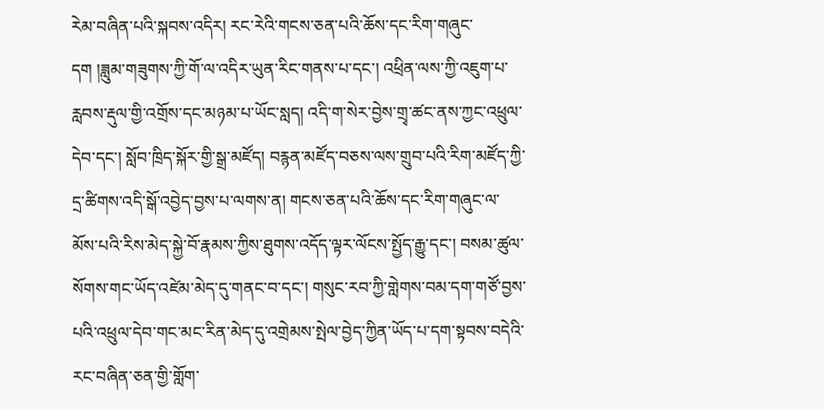རེམ་བཞིན་པའི་སྐབས་འདིར། རང་རེའི་གངས་ཅན་པའི་ཆོས་དང་རིག་གཞུང་དག །ཟླུམ་གཟུགས་ཀྱི་གོ་ལ་འདིར་ཡུན་རིང་གནས་པ་དང་། འཕྲིན་ལས་ཀྱི་འཇུག་པ་རླབས་རྡུལ་གྱི་འགྲོས་དང་མཉམ་པ་ཡོང་སླད། འདི་ག་སེར་བྱེས་གྲྭ་ཚང་ནས་ཀྱང་འཕྲུལ་དེབ་དང་། སློབ་ཁྲིད་སྐོར་གྱི་སྒྲ་མཛོད། བརྙན་མཛོད་བཅས་ལས་གྲུབ་པའི་རིག་མཛོད་ཀྱི་དྲ་ཚིགས་འདི་སྒོ་འབྱེད་བྱས་པ་ལགས་ན། གངས་ཅན་པའི་ཆོས་དང་རིག་གཞུང་ལ་མོས་པའི་རིས་མེད་སྐྱེ་བོ་རྣམས་ཀྱིས་ཐུགས་འདོད་ལྟར་ལོངས་སྤྱོད་རྒྱུ་དང་། བསམ་ཚུལ་སོགས་གང་ཡོད་འཛེམ་མེད་དུ་གནང་བ་དང་། གསུང་རབ་ཀྱི་གླེགས་བམ་དག་གཙོ་བྱས་པའི་འཕྲུལ་དེབ་གང་མང་རིན་མེད་དུ་འགྲེམས་སྤེལ་བྱེད་ཀྱིན་ཡོད་པ་དག་སྟབས་བདེའི་རང་བཞིན་ཅན་གྱི་གློག་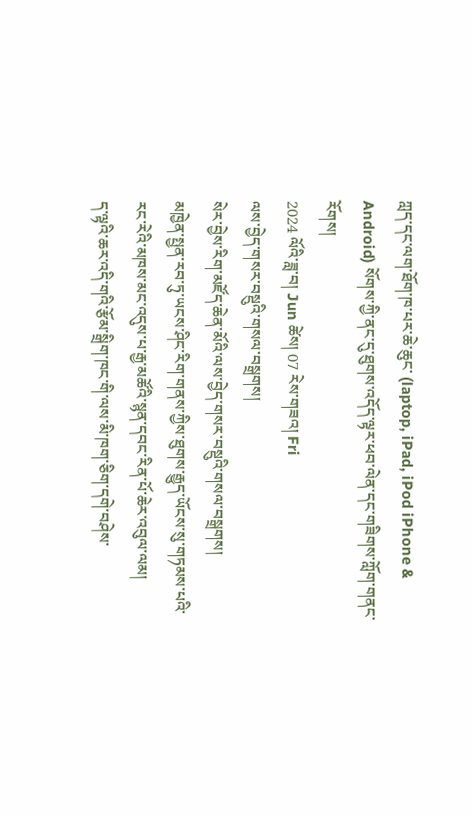ཀླད་དང་ལག་ཐོག་ཁ་པར་ཆེ་ཆུང་ (laptop, iPad, iPod iPhone & Android) སོགས་ཀྱི་ནང་དུ་ཐུགས་འདོད་ལྟར་ཕབ་ལེན་དང་གཟིགས་ཀློག་གནང་རོགས།
2024 ལོའི་ཟླ་བ། Jun ཚེས། 07 རེས་གཟའ། Fri
ལས་བྱེད་གསར་བསྡུའི་གསལ་བསྒྲགས།
སེར་བྱེས་རིག་མཛོད་ཆེན་མོའི་ལས་བྱེད་གསར་བསྡུའི་གསལ་བསྒྲགས།
མཁྱེན་སྤྱན་རབ་ཏུ་ཡངས་ཤིང་རིག་གནས་ཀྱིས་ཐུགས་རྒྱུད་ཡོངས་སུ་གཏམས་པའི་རང་རེའི་མཁས་མང་འདུས་པ་རྒྱ་མཚོའི་སྙན་དབང་རིན་པོ་ཆེར་འབུལ་ལམ།
ད་ལྟའི་ཆར་འདི་གའི་རྩོམ་སྒྲིག་ཁང་གི་ལས་མི་ཁག་ཅིག་དགེ་བཤེས་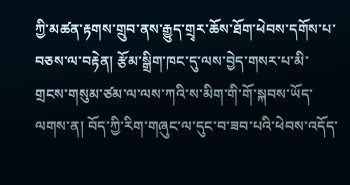ཀྱི་མཚན་རྟགས་གྲུབ་ནས་རྒྱུད་གྲྭར་ཆོས་ཐོག་ཕེབས་དགོས་པ་བཅས་ལ་བརྟེན། རྩོམ་སྒྲིག་ཁང་དུ་ལས་བྱེད་གསར་པ་མི་གྲངས་གསུམ་ཙམ་ལ་ལས་ཀའི་ས་མིག་གི་གོ་སྐབས་ཡོད་ལགས་ན། བོད་ཀྱི་རིག་གཞུང་ལ་དུང་བ་ཟབ་པའི་ཕེབས་འདོད་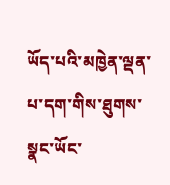ཡོད་པའི་མཁྱེན་ལྡན་པ་དག་གིས་ཐུགས་སྣང་ཡོང་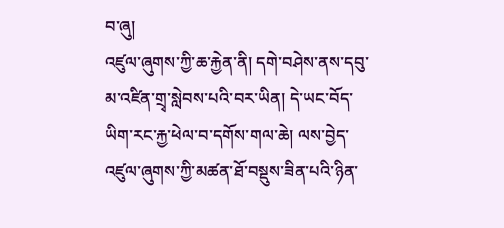བ་ཞུ།
འཛུལ་ཞུགས་ཀྱི་ཆ་རྐྱེན་ནི། དགེ་བཤེས་ནས་དབུ་མ་འཛིན་གྲྭ་སླེབས་པའི་བར་ཡིན། དེ་ཡང་བོད་ཡིག་རང་རྐྱ་ཕེལ་བ་དགོས་གལ་ཆེ། ལས་བྱེད་འཛུལ་ཞུགས་ཀྱི་མཚན་ཐོ་བསྡུས་ཟིན་པའི་ཉིན་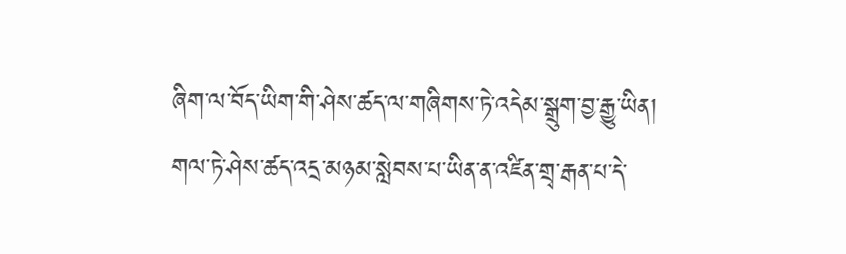ཞིག་ལ་བོད་ཡིག་གི་ཤེས་ཚད་ལ་གཞིགས་ཏེ་འདེམ་སྒྲུག་བྱ་རྒྱུ་ཡིན། གལ་ཏེ་ཤེས་ཚད་འདྲ་མཉམ་སླེབས་པ་ཡིན་ན་འཛིན་གྲྭ་རྒན་པ་དེ་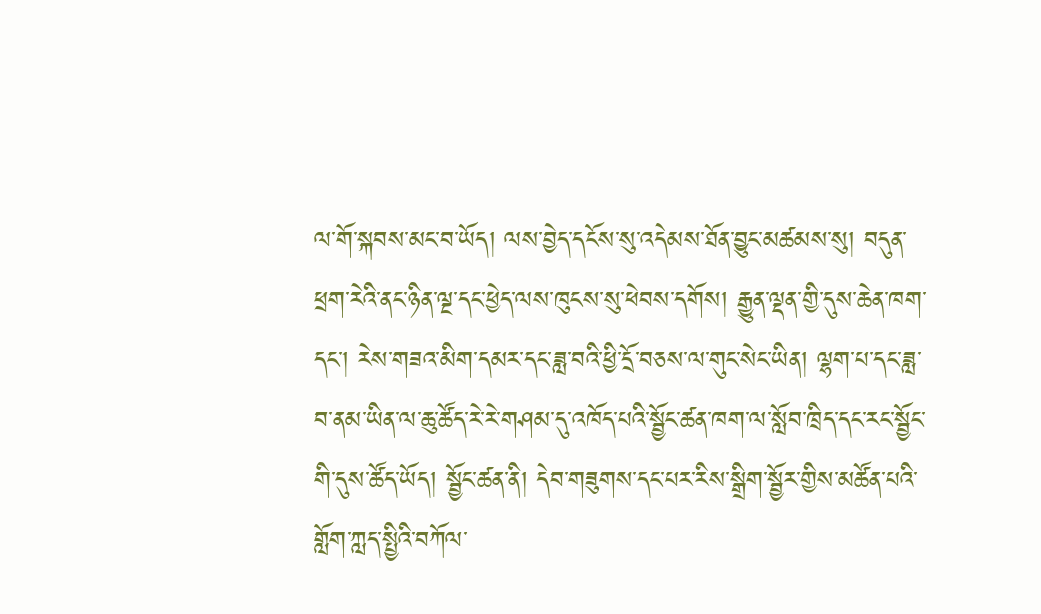ལ་གོ་སྐབས་མང་བ་ཡོད། ལས་བྱེད་དངོས་སུ་འདེམས་ཐོན་བྱུང་མཚམས་སུ། བདུན་ཕྲག་རེའི་ནང་ཉིན་ལྔ་དང་ཕྱེད་ལས་ཁུངས་སུ་ཕེབས་དགོས། རྒྱུན་ལྡན་གྱི་དུས་ཆེན་ཁག་དང་། རེས་གཟའ་མིག་དམར་དང་ཟླ་བའི་ཕྱི་དྲོ་བཅས་ལ་གུང་སེང་ཡིན། ལྷག་པ་དང་ཟླ་བ་ནམ་ཡིན་ལ་ཆུ་ཚོད་རེ་རེ་གཤམ་དུ་འཁོད་པའི་སྦྱོང་ཚན་ཁག་ལ་སློབ་ཁྲིད་དང་རང་སྦྱོང་གི་དུས་ཚོད་ཡོད། སྦྱོང་ཚན་ནི། དེབ་གཟུགས་དང་པར་རིས་སྒྲིག་སྦྱོར་གྱིས་མཚོན་པའི་གློག་ཀླད་སྤྱིའི་བཀོལ་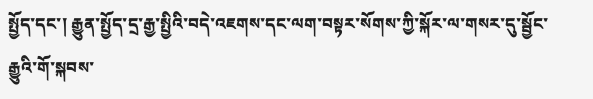སྤྱོད་དང་། རྒྱུན་སྤྱོད་དྲ་རྒྱ་སྤྱིའི་བདེ་འཇགས་དང་ལག་བསྟར་སོགས་ཀྱི་སྐོར་ལ་གསར་དུ་སྦྱོང་རྒྱུའི་གོ་སྐབས་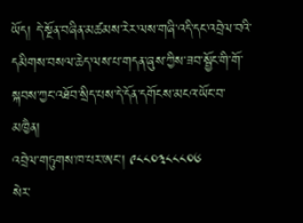ཡོད། དེ་སྔོན་བཞིན་མཚམས་རེར་ལས་གཞི་འདི་དང་འབྲེལ་བའི་དམིགས་བསལ་ཆེད་ལས་པ་གདན་ཞུས་ཀྱིས་ཟབ་སྦྱོང་གི་གོ་སྐབས་ཀྱང་འཐོབ་སྲིད་པས་དེ་དོན་དགོངས་མངའ་ཡོང་བ་མཁྱཻན།
འབྲེལ་གཏུགས་ཁ་པར་ཨང་། ༩༨༨༠༣༨༨༨༠༦
སེར་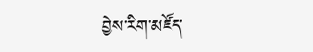བྱེས་རིག་མཛོད་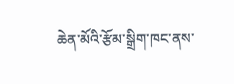ཆེན་མོའི་རྩོམ་སྒྲིག་ཁང་ནས་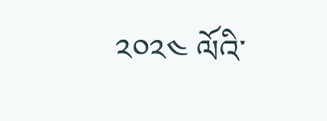༢༠༢༤ ལོའི་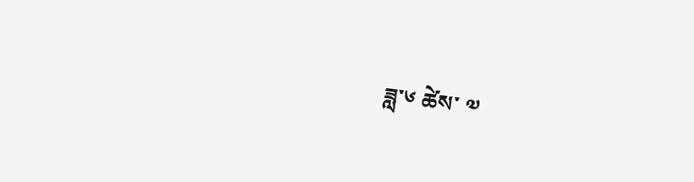ཟླ་༦ ཚེས་ ༧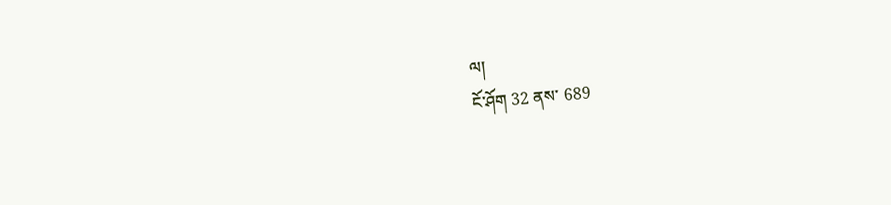ལ།
ངོ་ཤོག 32 ནས་ 689